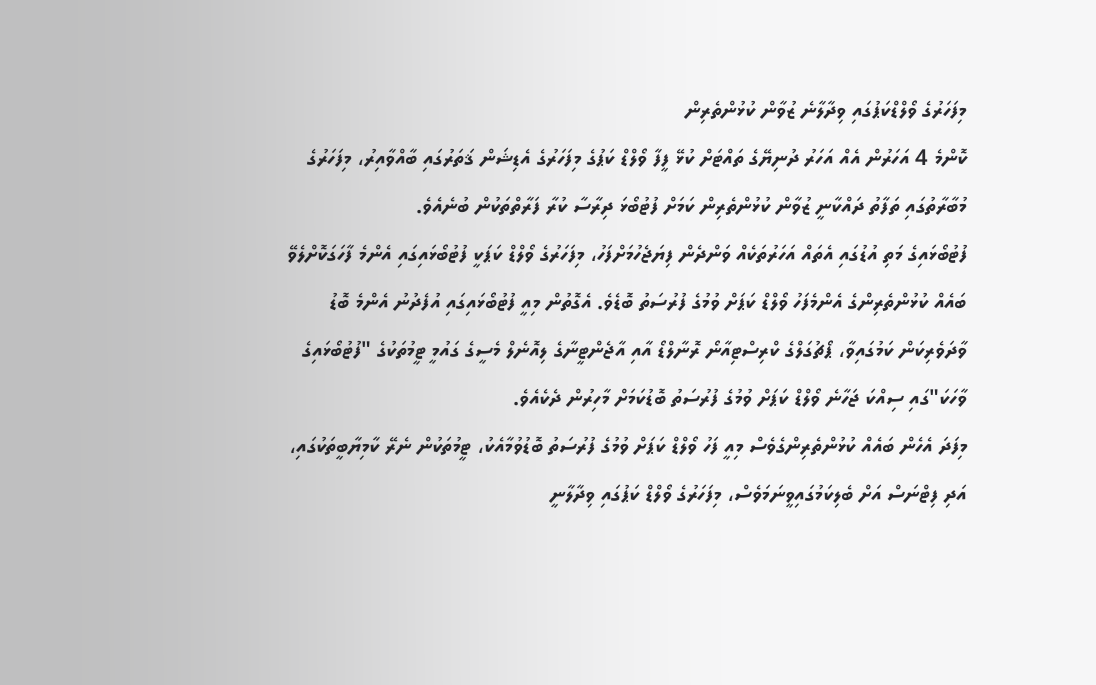މިފަހަރުގެ ވޯލްޑްކަޕުގައި ވިދާލާނެ ޒުވާން ކުޅުންތެރިން
ކޮންމެ 4 އަހަރުން އެއް އަހަރު ދުނިޔޭގެ ތައްޓަށް ކުޅޭ ފީފާ ވޯލްޑް ކަޕުގެ މިފަހަރުގެ އެޑިޝަން ޤަތަރުގައި ބާއްވާއިރު، މިފަހަރުގެ މުބާރާތުގައި ތަފާތު ދައްކާނީ ޒުވާން ކުޅުންތެރިން ކަމަށް ފުޓުބޯޅަ ދިރާސާ ކުރާ ފަރާތްތަކުން ބުނެއެވެ.
ފުޓުބޯޅައިގެ މަތި އުޑުގައި އެތައް އަހަރުތަކެއް ވަންދެން ފިޔަޖެހުމަށްފަހު، މިފަހަރުގެ ވޯލްޑް ކަޕަކީ ފުޓުބޯޅައިގައި އެންމެ ފާހަގަކޮށްލެވޭ ބައެއް ކުޅުންތެރިންގެ އެންމެފަހު ވޯލްޑް ކަޕަށް ވުމުގެ ފުރުސަތު ބޮޑެވެ. އެގޮތުން މިއީ ފުޓުބޯޅައިގައި އުފެދުނު އެންމެ ބޮޑު ވާދަވެރިކަން ކަމުގައިވާ، ޕޯޗުގަލްގެ ކްރިސްޓިއާނޯ ރޮނާލްޑޯ އާއި އާޖެންޓީނާގެ ލިއޮނެލް މެސީގެ ގައުމީ ޓީމުތަކުގެ "ފުޓުބޯޅައިގެ ވާހަކަ"ގައި ސިއްކަ ޖަހާނެ ވޯލްޑް ކަޕަށް ވުމުގެ ފުރުސަތު ބޮޑުކަމަށް މާހިރުން ދެކެއެވެ.
މިފަދަ އެހެން ބައެއް ކުޅުންތެރިންގެވެސް މިއީ ފަހު ވޯލްޑް ކަޕަށް ވުމުގެ ފުރުސަތު ބޮޑުވުމާއެކު، ޓީމުތަކުން ނެރޭ ކާމިޔާބީތަކުގައި، އަދި ފިޓްނަސް އަށް ބެލިކަމުގައިވީނަމަވެސް، މިފަހަރުގެ ވޯލްޑް ކަޕުގައި ވިދާލާނީ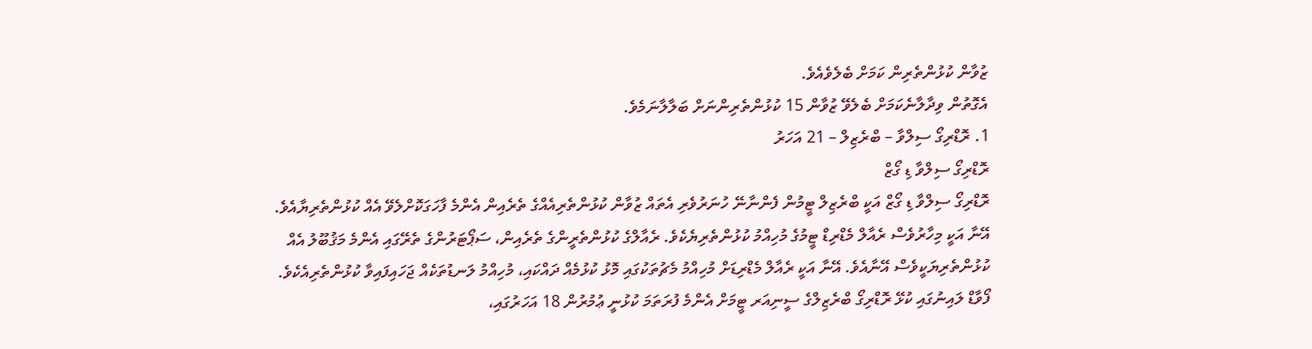ޒުވާން ކުޅުންތެރިން ކަމަށް ބެލެވެއެވެ.
އެގޮތުން ވިދާލާނެކަމަށް ބެލެވޭ ޒުވާން 15 ކުޅުންތެރިންނަށް ބަލާލާނަމެވެ.
1. ރޮޑްރިގޯ ސިލްވާ – ބްރެޒިލް – 21 އަހަރު
ރޮޑްރިގޯ ސިލްވާ ޑި ގޯޒް
ރޮޑްރިގޯ ސިލްވާ ޑި ގޯޒް އަކީ ބްރެޒިލް ޓީމުން ފެންނާނޭ ހުނަރުވެރި އެތައް ޒުވާން ކުޅުންތެރިއެއްގެ ތެރެއިން އެންމެ ފާހަގަކޮށްލެވޭ އެއް ކުޅުންތެރިޔާއެވެ.
އޭނާ އަކީ މިހާރުވެސް ރެއާލް މެޑްރިޑް ޓީމުގެ މުހިއްމު ކުޅުންތެރިޔެކެވެ. ރެއާލްގެ ކުޅުންތެރީންގެ ތެރެއިން، ސަޕޯޓަރުންގެ ތެރޭގައި އެންމެ މަޤުބޫލު އެއް ކުޅުންތެރިޔަކީވެސް އޭނާއެވެ. އޭނާ އަކީ ރެއާލް މެޑްރިޑަށް މުހިއްމު މެޗުތަކުގައި މޮޅު ކުޅުމެއް ދައްކައި، މުހިއްމު ލަނޑުތަކެއް ޖަހައިފައިވާ ކުޅުންތެރިއެކެވެ. ފޯވާޑް ލައިނުގައި ކުޅޭ ރޮޑްރިގޯ ބްރެޒިލްގެ ސީނިއަރ ޓީމަށް އެންމެ ފުރަތަމަ ކުޅުނީ ޢުމުރުން 18 އަހަރުގައި،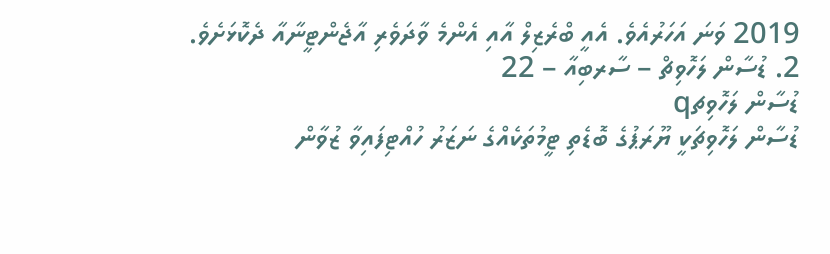2019 ވަނަ އަހަރުއެވެ. އެއީ ބްރެޒިލް އާއި އެންމެ ވާދަވެރި އާޖެންޓީނާއާ ދެކޮޅަށެވެ.
2. ޑުސާން ލަހޮވިޗް – ސާރބިއާ – 22
ޑުސާން ލަހޮވިޗq
ޑުސާން ލަހޮވިޗަކީ ޔޫރަޕުގެ ބޮޑެތި ޓީމުތަކެއްގެ ނަޒަރު ހުއްޓިފައިވާ ޒުވާން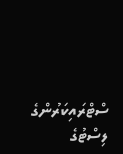ސްޓްރައިކަރުންގެ ލިސްޓުގެ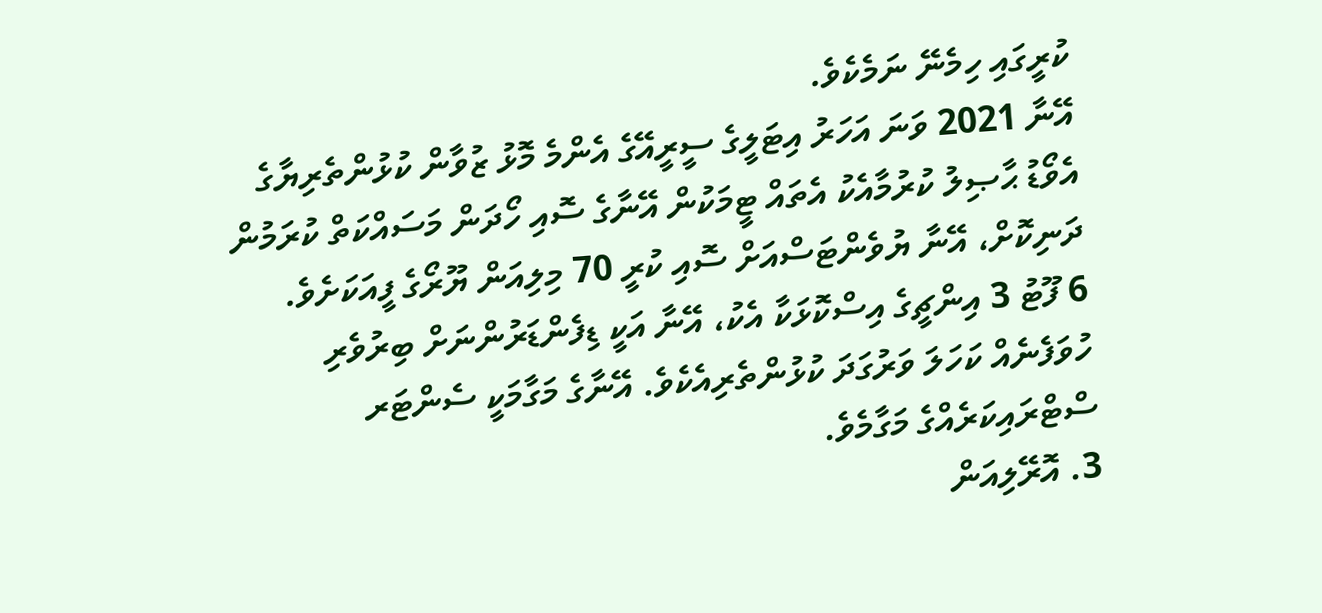ކުރީގައި ހިމެނޭ ނަމެކެވެ.
އޭނާ 2021 ވަނަ އަހަރު އިޓަލީގެ ސީރީއޭގެ އެންމެ މޮޅު ޒުވާން ކުޅުންތެރިޔާގެ އެވޯޑު ޙާޞިލު ކުރުމާއެކު އެތައް ޓީމަކުން އޭނާގެ ސޮއި ހޯދަން މަސައްކަތް ކުރަމުން ދަނިކޮށް، އޭނާ ޔުވެންޓަސްއަށް ސޮއި ކުރީ 70 މިލިއަން ޔޫރޯގެ ފީއަކަށެވެ.
6 ފޫޓު 3 އިންޗީގެ އިސްކޮޅަކާ އެކު، އޭނާ އަކީ ޑިފެންޑަރުންނަށް ބިރުވެރި ހުވަފެނެއް ކަހަލަ ވަރުގަދަ ކުޅުންތެރިއެކެވެ. އޭނާގެ މަގާމަކީ ސެންޓަރ ސްޓްރައިކަރެއްގެ މަގާމެވެ.
3. އޮރޭލިއަން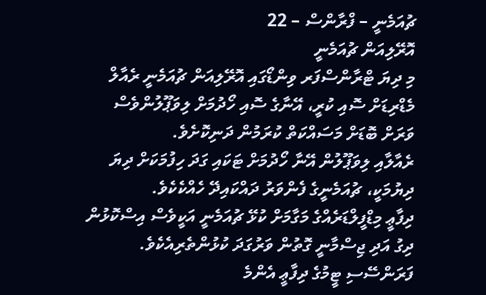ޗުއަމެނީ – ފްރާންސް – 22
އޮރޭލިއަން ޗުއަމެނީ
މި ދިޔަ ޓްރާންސްފަރ ވިންޑޯގައި އޮރޭލިއަން ޗުއަމެނީ ރެއާލް މެޑްރިޑަށް ސޮއި ކުރީ، އޭނާގެ ސޮއި ހޯދުމަށް ލިވަޕޫލުންވެސް ވަރަށް ބޮޑަށް މަސައްކަތް ކުރަމުން ދަނިކޮށެވެ.
ރެއާލާއި ލިވަޕޫލުން އޭނާ ހޯދުމަށް ޓަކައި ގަދަ ހިފުމަކަށް ދިޔަ ދިޔުމަކީ، ޗުއަމެނީގެ ފެންވަރު ދައްކައިދޭ ހެއްކެކެވެ.
ދިފާޢީ މިޑްފީލްޑަރެއްގެ މަގާމަށް ކުޅޭ ޗުއަމެނީ އަކީވެސް އިސްކޮޅުން ދިގު އަދި ޖިސްމާނީ ގޮތުން ވަރުގަދަ ކުޅުންތެރިއެކެވެ.
ފަރަންސޭސި ޓީމުގެ ދިފާޢީ އެންމެ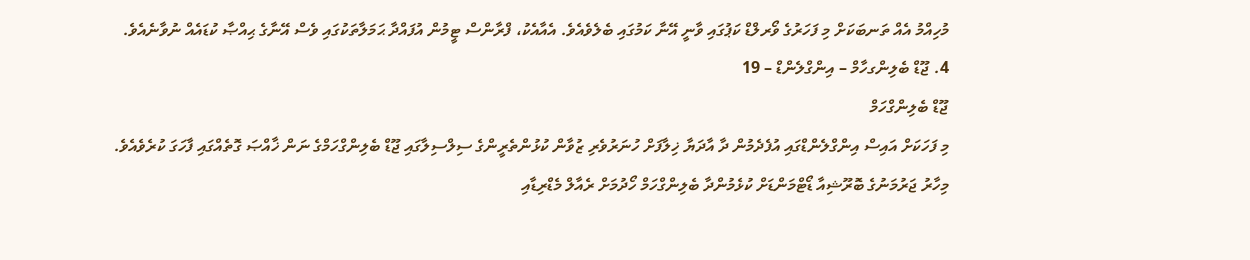މުހިއްމު އެއް ތަނބަކަށް މި ފަހަރުގެ ވޯރލްޑް ކަޕުގައި ވާނީ އޭނާ ކަމުގައި ބެލެވެއެވެ. އެއާއެކު، ފްރާންސް ޓީމުން އުފައްދާ ޙަމަލާތަކުގައި ވެސް އޭނާގެ ޙިއްޞާ ކުޑައެއް ނުވާނެއެވެ.
4. ޖޫޑް ބެލިންގހާމް – އިންގްލެންޑް – 19
ޖޫޑް ބެލިންގްހަމް
މި ފަހަކަށް އައިސް އިންގްލެންޑްގައި އުފެދެމުން ދާ އާދަޔާ ޚިލާފަށް ހުނަރުވެރި ޒުވާން ކުޅުންތެރީންގެ ސިލްސިލާގައި ޖޫޑް ބެލިންގްހަމްގެ ނަން ޚާއްޞަ ގޮތެއްގައި ފާހަގަ ކުރެވެއެވެ.
މިހާރު ޖަރުމަނުގެ ބޮރޫޝިއާ ޑޯޓްމަންޑަށް ކުޅެމުންދާ ބެލިންގްހަމް ހޯދުމަށް ރެއާލް މެޑްރިޑާއި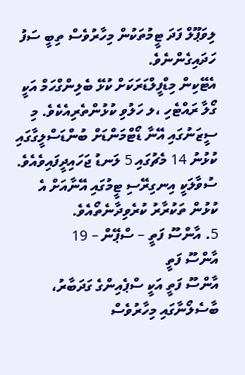ލިވަޕޫލް ފަދަ ޓީމުތަކުން މިހާރުވެސް ތިބީ ސަފު ހަދައިގެންނެވެ.
އެޓޭކިން މިޑްފީލްޑަރަކަށް ކުޅޭ ބެލިންގްހަމް އަކީ ގޯލާ ރައްޓެހި ،ލ ހަލުވި ކުޅުންތެރިއެކެވެ. މި ސީޒަނުގައި އޭނާ ޑޯޓްމަންޑަށް ބުންޑަސްލީގާގައި ކުޅުނު 14 މެޗުގައި 5 ލަނޑު ޖަހައިދީފައިވެއެވެ.
ސުވާލަކީ އިނގިރޭސި ޓީމުގައި އޭނާއަށް އެ ކުޅުން ތަކުރާރު ކުރެވިދާނެތޯއެވެ.
5. އާންސޫ ފަތީ – ސްޕޭން – 19
އާންސޫ ފަތީ
އާންސޫ ފަތީ އަކީ ސްޕެއިންގެ ގަދަބާރު، ބާސެލޯނާގައި މިހާރުވެސް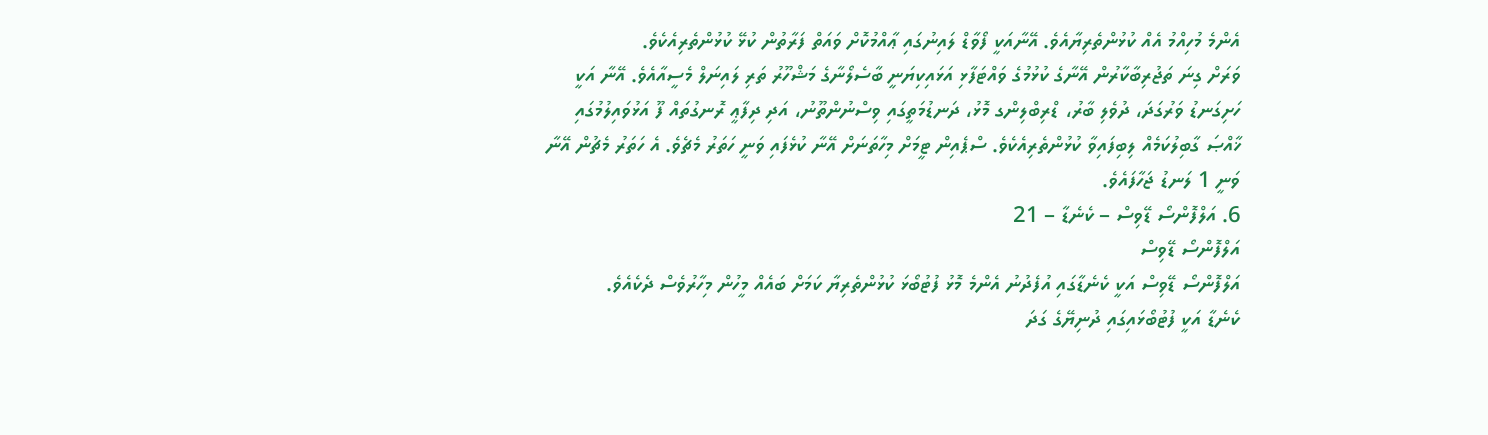އެންމެ މުހިއްމު އެއް ކުޅުންތެރިޔާއެވެ. އޭނާއަކީ ފޯވާޑް ލައިނުގައި ޢާއްމުކޮށް ވައަތް ފަރާތުން ކުޅޭ ކުޅުންތެރިއެކެވެ.
ވަރަށް ގިނަ ތަޖުރިބާކާރުން އޭނާގެ ކުޅުމުގެ ވައްޓަފާޅި އަޅައިކިޔަނީ ބާސެލޯނާގެ މަޝްހޫރު ތަރި ލައިނަލް މެސީއާއެވެ. އޭނާ އަކީ ހަށިގަނޑު ވަރުގަދަ، ދުވެލި ބާރު، ޑްރިބްލިންގ މޮޅު، ދަނޑުމަތީގައި ވިސްނުންތޫނު، އަދި ދިފާޢީ ރޮނގުތައް ފޫ އަޅުވައިލުމުގައި ޚާއްޞަ ގާބިލުކަމެއް ލިބިފައިވާ ކުޅުންތެރިއެކެވެ. ސްޕެއިން ޓީމަށް މިހާތަނަށް އޭނާ ކުޅެފައި ވަނީ ހަތަރު މެޗެވެ. އެ ހަތަރު މެޗުން އޭނާ ވަނީ 1 ލަނޑު ޖަހާފައެވެ.
6. އަލްފޮންސޯ ޑޭވިސް – ކެނެޑާ – 21
އަލްފޮންސޯ ޑޭވިސް
އަލްފޮންސޯ ޑޭވިސް އަކީ ކެނެޑާގައި އުފެދުނު އެންމެ މޮޅު ފުޓުބޯޅަ ކުޅުންތެރިޔާ ކަމަށް ބައެއް މީހުން މިހާރުވެސް ދެކެއެވެ.
ކެނެޑާ އަކީ ފުޓުބޯޅައިގައި ދުނިޔޭގެ ގަދަ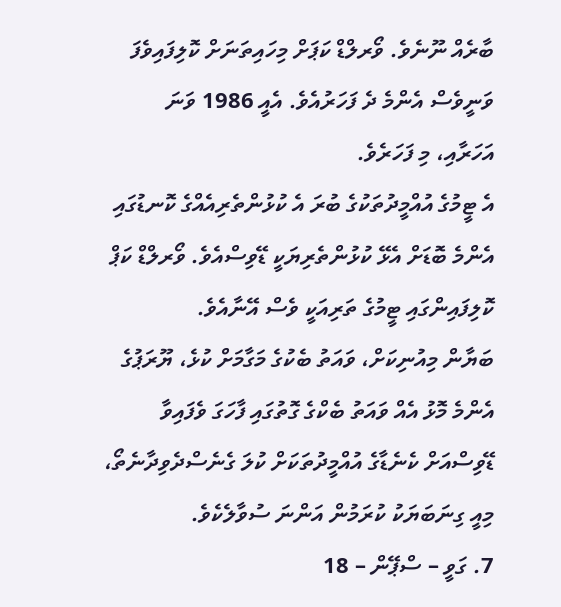ބާރެއް ނޫނެވެ. ވޯރލްޑް ކަޕަށް މިހައިތަނަށް ކޮލިފައިވެފަ ވަނީވެސް އެންމެ ދެ ފަހަރުއެވެ. އެއީ 1986 ވަނަ އަހަރާއި، މި ފަހަރެވެ.
އެ ޓީމުގެ އުއްމީދުތަކުގެ ބުރަ އެ ކުޅުންތެރިއެއްގެ ކޮނޑުގައި އެންމެ ބޮޑަށް އެޅޭ ކުޅުންތެރިޔަކީ ޑޭވިސްއެވެ. ވޯރލްޑް ކަޕް ކޮލިފައިންގައި ޓީމުގެ ތަރިއަކީ ވެސް އޭނާއެވެ.
ބަޔާން މިއުނިކަށް، ވައަތު ބެކުގެ މަގާމަށް ކުޅެ، ޔޫރަޕުގެ އެންމެ މޮޅު އެއް ވައަތު ބެކްގެ ގޮތުގައި ފާހަގަ ވެފައިވާ ޑޭވިސްއަށް ކެނެޑާގެ އުއްމީދުތަކަށް ކުލަ ގެނެސްދެވިދާނެތޯ، މިއީ ގިނަބަޔަކު ކުރަމުން އަންނަ ސުވާލެކެވެ.
7. ގަވީ – ސްޕޭން – 18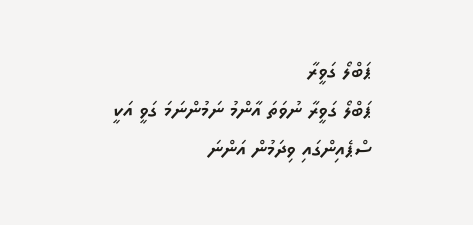ޕަބްލޯ ގަވީރާ
ޕަބްލޯ ގަވީރާ ނުވަތަ އާންމު ނަމުންނަމަ ގަވީ އަކީ ސްޕެއިންގައި ވިދަމުން އަންނަ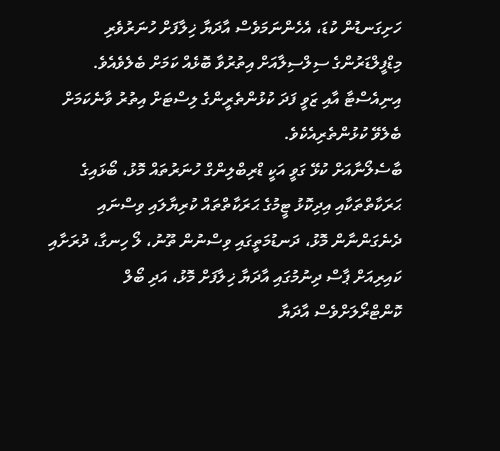ހަށިގަނޑުން ކުޑަ، އެހެންނަމަވެސް އާދަޔާ ޚިލާފަށް ހުނަރުވެރި މިޑްފީލްޑަރުންގެ ސިލްސިލާއަށް އިތުރުވާ ބޮޅެއް ކަމަށް ބެލެވެއެވެ.
އިނިއެސްޓާ އާއި ޒަވީ ފަދަ ކުޅުންތެރީންގެ ލިސްޓަށް އިތުރު ވާނެކަމަށް ބެލެވޭ ކުޅުންތެރިއެކެވެ.
ބާސެލޯނާއަށް ކުޅޭ ގަވީ އަކީ ޑްރިބްލިންގް ހުނަރުތައް މޮޅު، ބޯޅައިގެ ޙަރަކާތްތަކާއި އިދިކޮޅު ޓީމުގެ ޙަރަކާތްތައް ކުރިޔާލައި ވިސްނައި ދެނެގަންނާން މޮޅު، ދަނޑުމަތީގައި ވިސްނުން ތޫނު، ލޯ ހިނގާ، ދުރަށާއި ކައިރިއަށް ޕާސް ދިނުމުގައި އާދަޔާ ޚިލާފަށް މޮޅު، އަދި ބޯލް ކޮންޓްރޯލަށްވެސް އާދަޔާ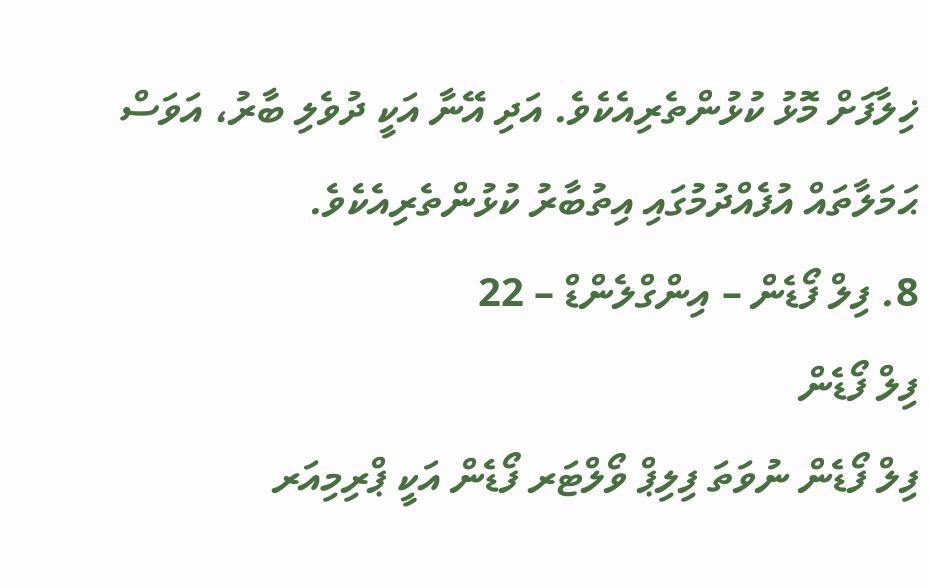ޚިލާފަށް މޮޅު ކުޅުންތެރިއެކެވެ. އަދި އޭނާ އަކީ ދުވެލި ބާރު، އަވަސް ޙަމަލާތައް އުފެއްދުމުގައި އިތުބާރު ކުޅުންތެރިއެކެވެ.
8. ފިލް ފޯޑެން – އިންގްލެންޑް – 22
ފިލް ފޯޑެން
ފިލް ފޯޑެން ނުވަތަ ފިލިޕް ވޯލްޓަރ ފޯޑެން އަކީ ޕްރިމިއަރ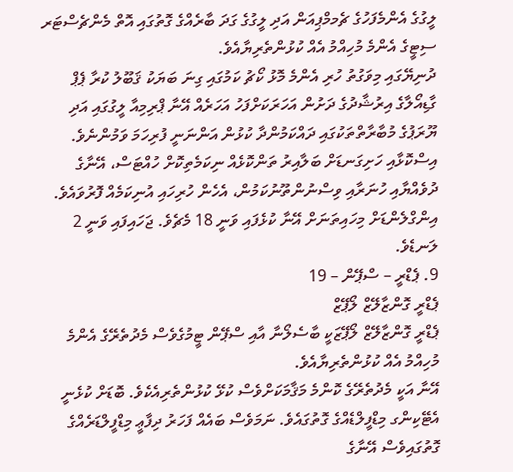ލީގުގެ އެންމެފަހުގެ ޗެމމްޕިއަން އަދި ލީގުގެ ގަދަ ބާރެއްގެ ގޮތުގައި އޮތް މެންޗެސްޓަރ ސިޓީގެ އެންމެ މުހިއްމު އެއް ކުޅުންތެރިޔާއެވެ.
ދުނިޔޭގައި މިވަގުތު ހުރި އެންމެ މޮޅު ކޯޗު ކަމުގައި ގިނަ ބަޔަކު ޤަބޫލު ކުރާ ޕެޕް ގާޑިއޯލާގެ އިރުޝާދުގެ ދަށުން އަހަރަކަށްފަހު އަހަރެއް އޭނާ ޕްރިމިއާ ލީގުގައި އަދި ޔޫރަޕުގެ މުބާރާތްތަކުގައި ދައްކަމުންދާ ކުޅުން އަންނަނީ ފުރިހަމަ ވަމުންނެވެ.
އިސްކޮޅާއި ހަށިގަނޑަށް ބަލާއިރު ތަންކޮޅެއް ނިކަމެތިކޮށް ހުއްޓަސް، އޭނާގެ ދުވެއްޔާއި ހުނަރާއި ވިސްނުންތޫނުކަމުން، އެހެން ހުރިހައި އުނިކަމެއް ފޮރުވައެވެ.
އިންގްލެންޑަށް މިހައިތަނަށް އޭނާ ކުޅެފައި ވަނީ 18 މެޗެވެ. ޖަހައިފައި ވަނީ 2 ލަނޑެވެ.
9. ޕެޑްރީ – ސްޕޭން – 19
ޕެޑްރީ ގޮންޒާލޭޒް ލޯޕޭޒް
ޕެޑްރީ ގޮންޒާލޭޒް ލޯޕޭޒަކީ ބާސެލޯނާ އާއި ސްޕޭން ޓީމުގެވެސް މެދުތެރޭގެ އެންމެ މުހިއްމު އެއް ކުޅުންތެރިޔާއެވެ.
އޭނާ އަކީ މެދުތެރޭގެ ކޮންމެ މަޤާމަކަށްވެސް ކުޅޭ ކުޅުންތެރިއެކެވެ. ބޮޑަށް ކުޅެނީ އެޓޭކިންގ މިޑްފީލްޑެއްގެ ގޮތުގައެވެ. ނަމަވެސް ބައެއް ފަހަރު ދިފާޢީ މިޑްފީލްޑަރެއްގެ ގޮތުގައިވެސް އޭނާގެ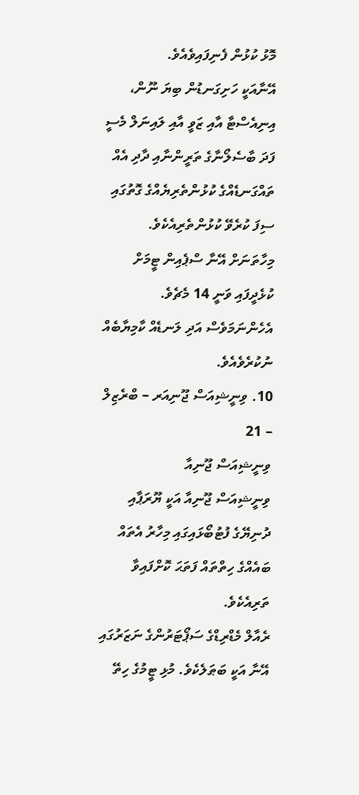މޮޅު ކުޅުން ފެނިފައިވެއެވެ.
އޭނާއަކީ ހަށިގަނޑުން ބިޔަ ނޫން، އިނިއެސްޓާ އާއި ޒަވީ އާއި ލައިނަލް މެސީ ފަދަ ބާސެލޯނާގެ ތަރީންނާއި ދާދި އެއް ތައްގަނޑެއްގެ ކުޅުންތެރިޔެއްގެ ގޮތުގައި ސިފަ ކުރެވޭ ކުޅުންތެރިއެކެވެ.
މިހާތަނަށް އޭނާ ސްޕެއިން ޓީމަށް ކުޅެދީފައި ވަނީ 14 މެޗެވެ. އެހެންނަމަވެސް އަދި ލަނޑެއް ކާމިޔާބެއް ނުކުރެވެއެވެ.
10. ވިނީޝިއަސް ޖޫނިއަރ – ބްރެޒިލް – 21
ވިނީޝިއަސް ޖޫނިއާ
ވިނީޝިއަސް ޖޫނިއާ އަކީ ޔޫރަޕާއި ދުނިޔޭގެ ފުޓުބޯޅައިގައި މިހާރު އެތައް ބައެއްގެ ހިތްތައް ފަތަޙަ ކޮށްފައިވާ ތަރިއެކެވެ.
ރެއާލް މެޑްރިޑްގެ ސަޕޯޓަރުންގެ ނަޒަރުގައި އޭނާ އަކީ ބަޠަލެކެވެ. މުޅި ޓީމުގެ ހިތޭ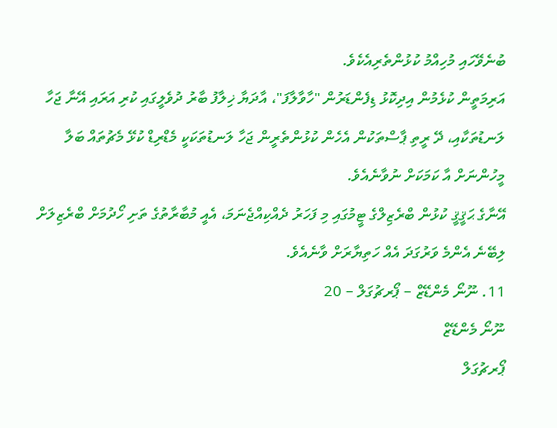ބުނެވޭހައި މުހިއްމު ކުޅުންތެރިއެކެވެ.
އަރިމަތީން ކުޅެމުން އިދިކޮޅު ޑިފެންޑަރުން "ހާވާލާފަ"، އާދަޔާ ޚިލާފު ބާރު ދުވެލީގައި ކުރި އަރައި އޭނާ ޖަހާ ލަނޑުތަކާއި، ދޭ ރީތި ޕާސްތަކުން އެހެން ކުޅުންތެރީން ޖަހާ ލަނޑުތަކަކީ މެޑްރިޑް ކުޅޭ މެޗުތައް ބަލާ މީހުންނަށް އާ ކަމަކަށް ނުވާނެއެވެ.
އޭނާގެ ޙަޤީޤީ ކުޅުން ބްރެޒިލްގެ ޓީމުގައި މި ފަހަރު ދެއްކިއްޖެނަމަ، އެއީ މުބާރާތުގެ ތަށި ހޯދުމަށް ބްރެޒިލަށް ލިބޭނެ އެންމެ ވަރުގަދަ އެއް ހަތިޔާރަށް ވާނެއެވެ.
11. ނޫނޯ މެންޑޭޒް – ޕޯރޗުގަލް – 20
ނޫނޯ މެންޑޭޒް
ޕޯރޗުގަލް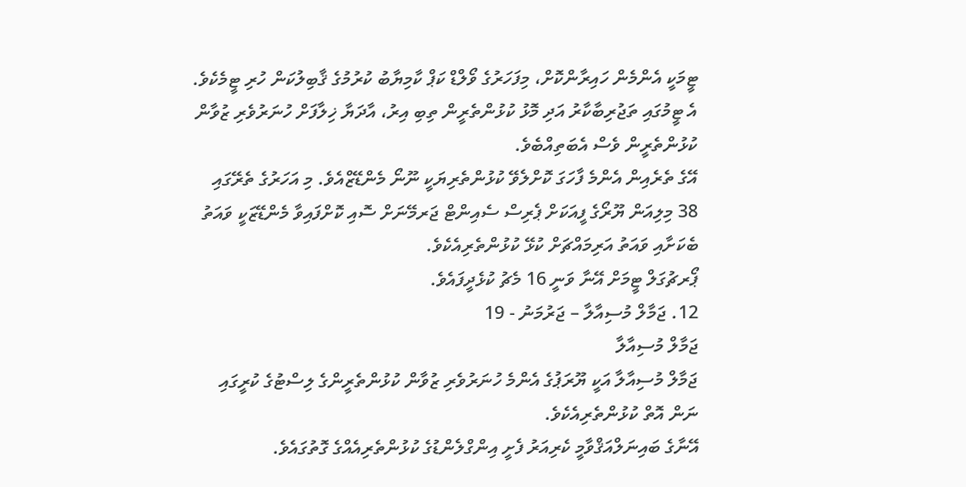ޓީމަކީ އެންމެން ހައިރާންކޮށް، މިފަހަރުގެ ވޯލްޑް ކަޕް ކާމިޔާބު ކުރުމުގެ ޤާބިލުކަން ހުރި ޓީމެކެވެ.
އެ ޓީމުގައި ތަޖުރިބާކާރު އަދި މޮޅު ކުޅުންތެރީން ތިބި އިރު، އާދަޔާ ޚިލާފަށް ހުނަރުވެރި ޒުވާން ކުޅުންތެރީން ވެސް އެބަތިއްބެވެ.
އޭގެ ތެރެއިން އެންމެ ފާހަގަ ކޮށްލެވޭ ކުޅުންތެރިޔަކީ ނޫނޯ މެންޑޭޒްއެވެ. މި އަހަރުގެ ތެރޭގައި 38 މިލިއަން ޔޫރޯގެ ފީއަކަށް ޕެރިސް ސެއިންޓް ޖަރމޭނަށް ސޮއި ކޮށްފައިވާ މެންޑޭޒަކީ ވައަތު ބެކަށާއި ވައަތު އަރިމައްޗަށް ކުޅޭ ކުޅުންތެރިއެކެވެ.
ޕޯރޗުގަލް ޓީމަށް އޭނާ ވަނީ 16 މެޗު ކުޅެދީފައެވެ.
12. ޖަމާލް މުސިއާލާ – ޖަރުމަނު - 19
ޖަމާލް މުސިއާލާ
ޖަމާލް މުސިއާލާ އަކީ ޔޫރަޕުގެ އެންމެ ހުނަރުވެރި ޒުވާން ކުޅުންތެރީންގެ ލިސްޓުގެ ކުރީގައި ނަން އޮތް ކުޅުންތެރިއެކެވެ.
އޭނާގެ ބައިނަލްއަޤްވާމީ ކެރިއަރު ފެށީ އިންގްލެންޑުގެ ކުޅުންތެރިއެއްގެ ގޮތުގައެވެ.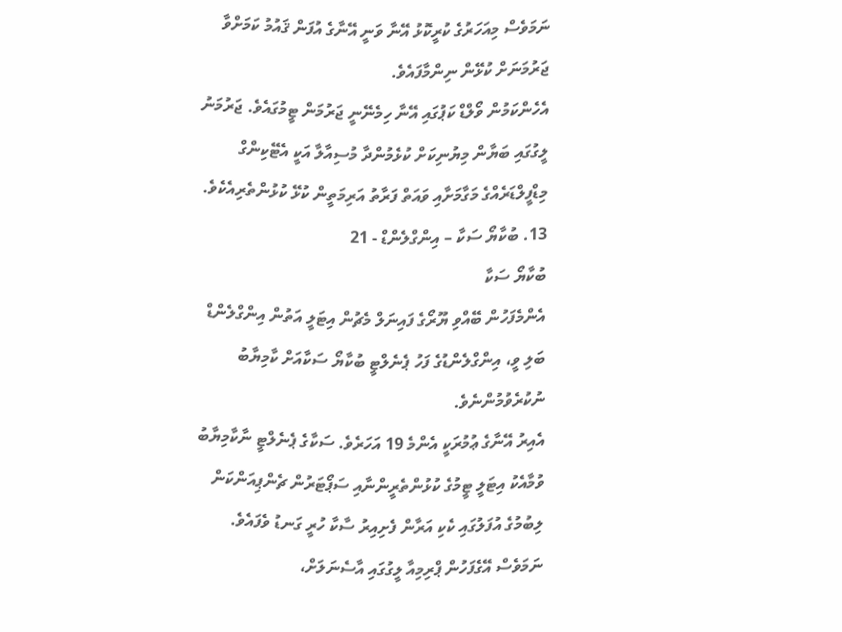ނަމަވެސް މިއަހަރުގެ ކުރީކޮޅު އޭނާ ވަނީ އޭނާގެ އުފަން ޤައުމު ކަމަށްވާ ޖަރުމަނަށް ކުޅޭން ނިންމާފައެވެ.
އެހެންކަމުން ވޯލްޑް ކަޕުގައި އޭނާ ހިމެނޭނީ ޖަރުމަން ޓީމުގައެވެ. ޖަރުމަނު ލީގުގައި ބަޔާން މިޔުނިކަށް ކުޅެމުންދާ މުސިއާލާ އަކީ އެޓޭކިންގް މިޑްފީލްޑަރެއްގެ މަގާމަށާއި ވައަތް ފަރާތު އަރިމަތީން ކުޅޭ ކުޅުންތެރިއެކެވެ.
13. ބުކާޔޯ ސަކާ – އިންގްލެންޑް - 21
ބުކާޔޯ ސަކާ
އެންމެފަހުން ބޭއްވި ޔޫރޯގެ ފައިނަލް މެޗުން އިޓަލީ އަތުން އިންގްލެންޑް ބަލި ވީ، އިންގްލެންޑުގެ ފަހު ޕެނެލްޓީ ބުކާޔޯ ސަކާއަށް ކާމިޔާބު ނުކުރެވުމުންނެވެ.
އެއިރު އޭނާގެ ޢުމުރަކީ އެންމެ 19 އަހަރެވެ. ސަކާގެ ޕެނެލްޓީ ނާކާމިޔާބު ވުމާއެކު އިޓަލީ ޓީމުގެ ކުޅުންތެރީންނާއި ސަޕޯޓަރުން ޗެންޕިއަންކަން ލިބުމުގެ އުފަލުގައި ކެކި އަރާން ފެށިއިރު ސާކާ ހުރީ ގަނޑު ވެފައެވެ.
ނަމަވެސް އޭގެފަހުން ޕްރިމިއާ ލީގުގައި އާސެނަލަށް،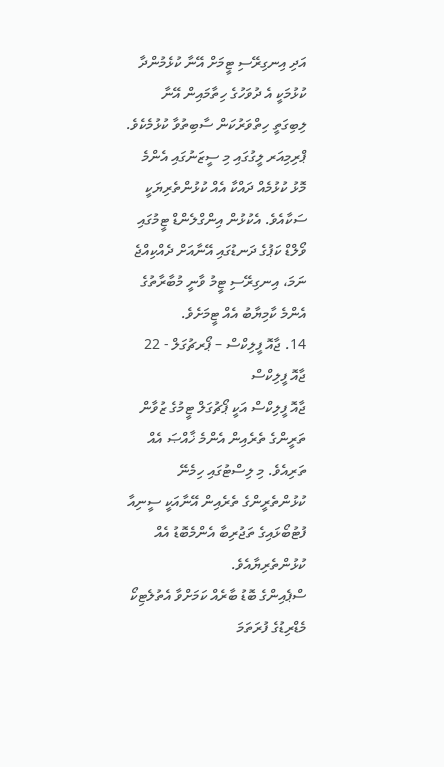އަދި އިނގިރޭސި ޓީމަށް އޭނާ ކުޅެމުންދާ ކުޅުމަކީ އެ ދުވަހުގެ ހިތާމައިން އޭނާ ލިބިގަތީ ހިތްވަރުކަން ސާބިތުވާ ކުޅުމެކެވެ.
ޕްރިމިއަރ ލީގުގައި މި ސީޒަނުގައި އެންމެ މޮޅު ކުޅުމެއް ދައްކާ އެއް ކުޅުންތެރިޔަކީ ސަކާއެވެ. އެކުޅުން އިންގްލެންޑް ޓީމުގައި ވޯލްޑް ކަޕުގެ ދަނޑުގައި އޭނާއަށް ދެއްކިއްޖެ ނަމަ، އިނގިރޭސި ޓީމު ވާނީ މުބާރާތުގެ އެންމެ ކާމިޔާބު އެއް ޓީމަށެވެ.
14. ޖާއޮ ފީލިކްސް – ޕޯރޗުގަލް - 22
ޖާއޮ ފީލިކްސް
ޖާއޮ ފީލިކްސް އަކީ ޕޯޗުގަލް ޓީމުގެ ޒުވާން ތަރީންގެ ތެރެއިން އެންމެ ޚާއްޞަ އެއް ތަރިއެވެ. މި ލިސްޓުގައި ހިމެނޭ ކުޅުންތެރީންގެ ތެރެއިން އޭނާއަކީ ސީނިއާ ފުޓުބޯޅައިގެ ތަޖުރިބާ އެންމެބޮޑު އެއް ކުޅުންތެރިޔާއެވެ.
ސްޕެއިންގެ ބޮޑު ބާރެއް ކަމަށްވާ އެތުލެޓިކޯ މެޑްރިޑުގެ ފުރަތަމަ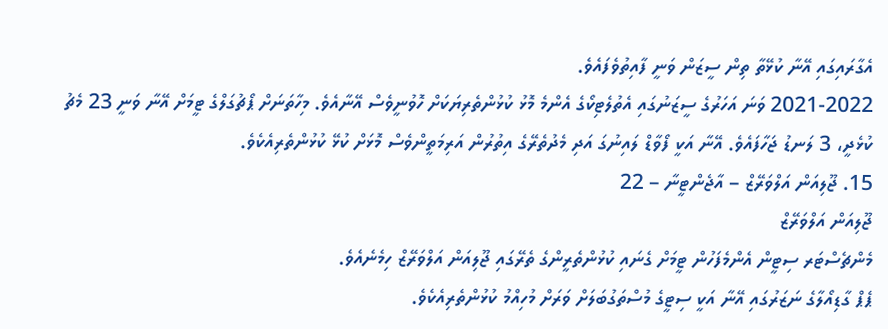އެގާރައިގައި އޭނާ ކުޅޭތާ ތިން ސީޒަން ވަނީ ފާއިތުވެފައެވެ.
2021-2022 ވަނަ އަހަރުގެ ސީޒަނުގައި އެތުލެޓިކޯގެ އެންމެ މޮޅު ކުޅުންތެރިޔަކަށް ހޮވުނީވެސް އޭނާއެވެ. މިހާތަނަށް ޕޯޗުގަލްގެ ޓީމަށް އޭނާ ވަނީ 23 މެޗު ކުޅެދީ، 3 ލަނޑު ޖަހާފައެވެ. އޭނާ އަކީ ފޯވާޑް ލައިނުގަ އަދި މެދުތެރޭގެ އިތުރުން އަރިމަތީންވެސް މޮޅަށް ކުޅޭ ކުޅުންތެރިއެކެވެ.
15. ޖޫލިއަން އަލްވަރޭޒް – އާޖެންޓީނާ – 22
ޖޫލިއަން އަލްވަރޭޒް
މެންޗެސްޓަރ ސިޓީން އެންމެފަހުން ޓީމަށް ގެނައި ކުޅުންތެރީންގެ ތެރޭގައި ޖޫލިއަން އަލްވަރޭޒް ހިމެނެއެވެ.
ޕެޕް ގާޑިއޯލާގެ ނަޒަރުގައި އޭނާ އަކީ ސިޓީގެ މުސްތަގުބަލަށް ވަރަށް މުހިއްމު ކުޅުންތެރިއެކެވެ.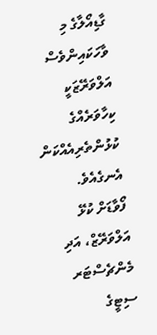ގާޑިއޯލާގެ މި ވާހަކައިންވެސް އަލްވަރޭޒަކީ ކިހާވަރެއްގެ ކުޅުންތެރިއެއްކަން އެނގެއެވެ.
ފޯވާޑަށް ކުޅޭ އަލްވަރޭޒް، އަދި މެންޗެސްޓަރ ސިޓީގެ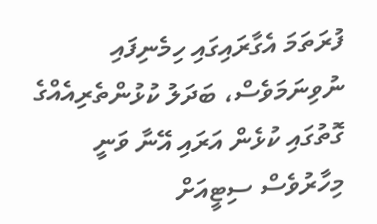ފުރަތަމަ އެގާރައިގައި ހިމެނިފައި ނުވިނަމަވެސް، ބަދަލު ކުޅުންތެރިއެއްގެ ގޮތުގައި ކުޅެން އަރައި އޭނާ ވަނީ މިހާރުވެސް ސިޓީއަށް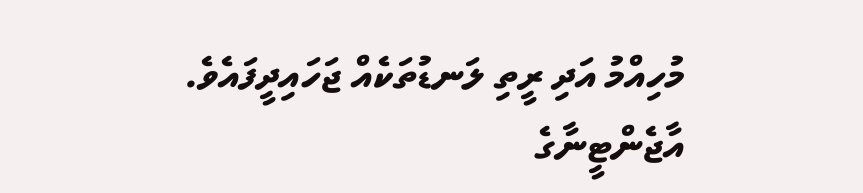މުހިއްމު އަދި ރީތި ލަނޑުތަކެއް ޖަހައިދީފައެވެ. އާޖެންޓީނާގެ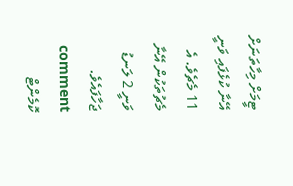ޓީމަށް މިހާތަނަށް އޭނާ ކުޅެފައި ވަނީ 11 މެޗެވެ. އެ މެޗުތަކުން އޭނާ ވަނީ 2 ލަނޑު ޖަހާފައެވެ.
comment ކޮމެންޓް